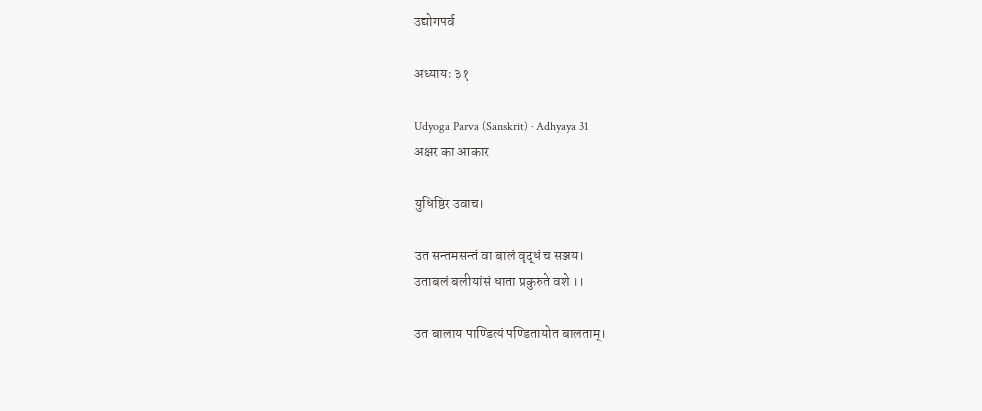उद्योगपर्व

अध्यायः ३१

Udyoga Parva (Sanskrit) · Adhyaya 31
अक्षर का आकार

युधिष्ठिर उवाच।

उत सन्तमसन्तं वा बालं वृद्धं च सञ्जय।
उताबलं बलीयांसं धाता प्रकुरुते वशे ।।

उत बालाय पाण्डित्यं पण्डितायोत बालताम्।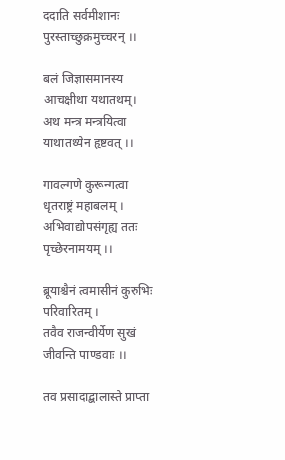ददाति सर्वमीशानः पुरस्ताच्छुक्रमुच्चरन् ।।

बलं जिज्ञासमानस्य आचक्षीथा यथातथम्।
अथ मन्त्र मन्त्रयित्वा याथातथ्येन हृष्टवत् ।।

गावल्गणे कुरून्गत्वा धृतराष्ट्रं महाबलम् ।
अभिवाद्योपसंगृह्य ततः पृच्छेरनामयम् ।।

ब्रूयाश्चैनं त्वमासीनं कुरुभिः परिवारितम् ।
तवैव राजन्वीर्येण सुखं जीवन्ति पाण्डवाः ।।

तव प्रसादाद्बालास्ते प्राप्ता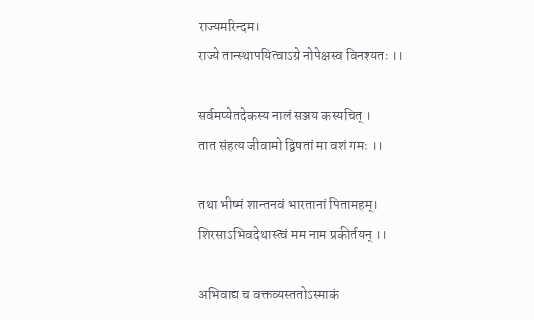राज्यमरिन्दम।
राज्ये तान्स्थापयित्वाऽग्रे नोपेक्षस्व विनश्यतः ।।

सर्वमप्येतदेकस्य नालं सञ्जय कस्यचित् ।
तात संहत्य जीवामो द्विषतां मा वशं गमः ।।

तथा भीष्मं शान्तनवं भारतानां पितामहम्।
शिरसाऽभिवदेथास्त्वं मम नाम प्रकीर्तयन् ।।

अभिवाद्य च वक्तव्यस्ततोऽस्माकं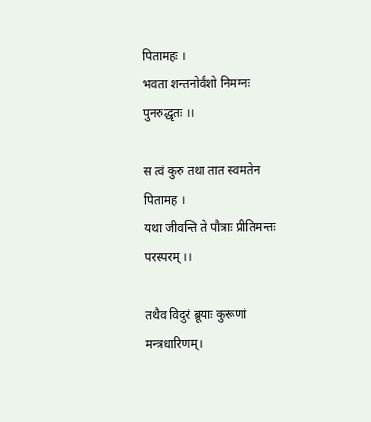पितामहः ।
भवता शन्तनोर्वंशो निमग्नः पुनरुद्धृतः ।।

स त्वं कुरु तथा तात स्वमतेन पितामह ।
यथा जीवन्ति ते पौत्राः प्रीतिमन्तः परस्परम् ।।

तथैव विदुरं ब्रूयाः कुरूणां मन्त्रधारिणम्।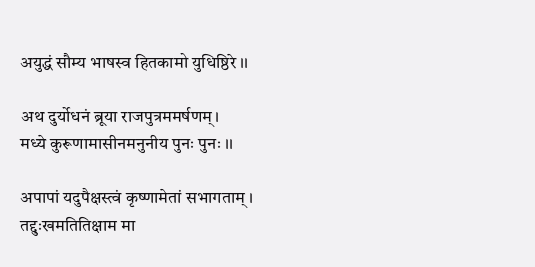अयुद्धं सौम्य भाषस्व हितकामो युधिष्ठिरे ।।

अथ दुर्योधनं ब्रूया राजपुत्रममर्षणम्।
मध्ये कुरूणामासीनमनुनीय पुनः पुनः ।।

अपापां यदुपैक्षस्त्वं कृष्णामेतां सभागताम् ।
तद्दुःखमतितिक्षाम मा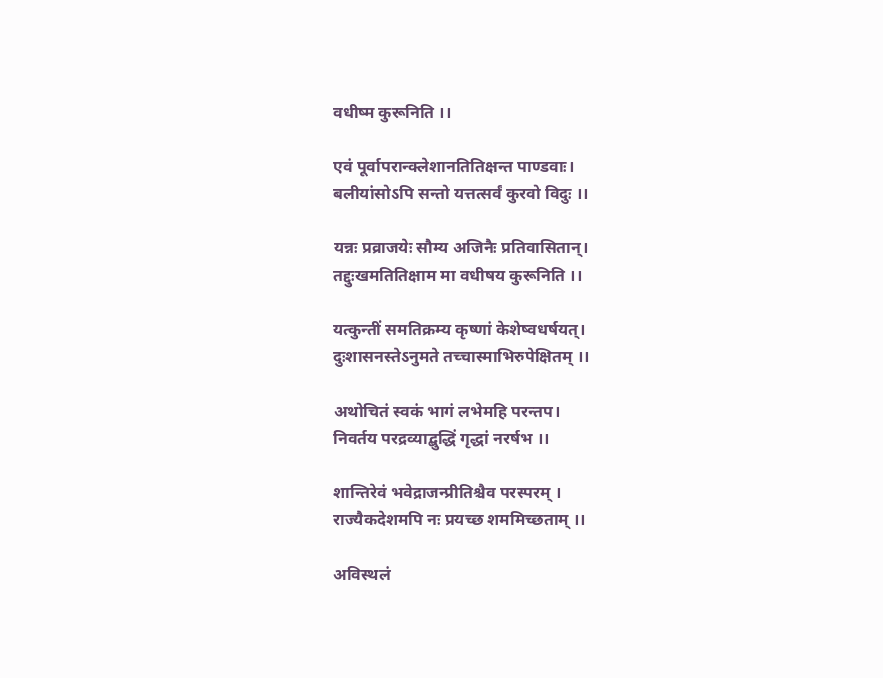वधीष्म कुरूनिति ।।

एवं पूर्वापरान्क्लेशानतितिक्षन्त पाण्डवाः।
बलीयांसोऽपि सन्तो यत्तत्सर्वं कुरवो विदुः ।।

यन्नः प्रव्राजयेः सौम्य अजिनैः प्रतिवासितान्।
तद्दुःखमतितिक्षाम मा वधीषय कुरूनिति ।।

यत्कुन्तीं समतिक्रम्य कृष्णां केशेष्वधर्षयत्।
दुःशासनस्तेऽनुमते तच्चास्माभिरुपेक्षितम् ।।

अथोचितं स्वकं भागं लभेमहि परन्तप।
निवर्तय परद्रव्याद्बुद्धिं गृद्धां नरर्षभ ।।

शान्तिरेवं भवेद्राजन्प्रीतिश्चैव परस्परम् ।
राज्यैकदेशमपि नः प्रयच्छ शममिच्छताम् ।।

अविस्थलं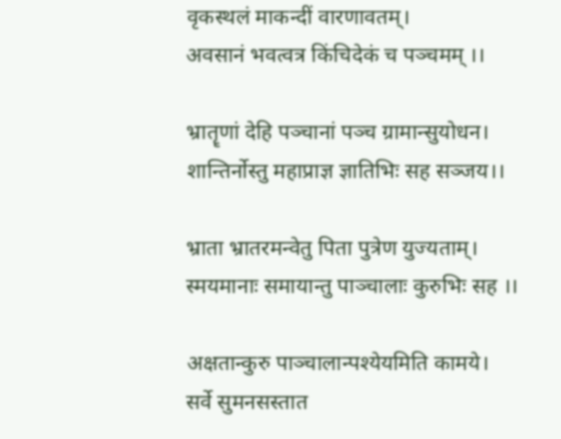वृकस्थलं माकन्दीं वारणावतम्।
अवसानं भवत्वत्र किंचिदेकं च पञ्चमम् ।।

भ्रातॄणां देहि पञ्चानां पञ्च ग्रामान्सुयोधन।
शान्तिर्नोस्तु महाप्राज्ञ ज्ञातिभिः सह सञ्जय।।

भ्राता भ्रातरमन्वेतु पिता पुत्रेण युज्यताम्।
स्मयमानाः समायान्तु पाञ्चालाः कुरुभिः सह ।।

अक्षतान्कुरु पाञ्चालान्पश्येयमिति कामये।
सर्वे सुमनसस्तात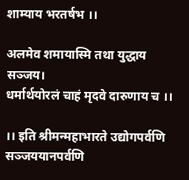शाम्याय भरतर्षभ ।।

अलमेव शमायास्मि तथा युद्धाय सञ्जय।
धर्मार्थयोरलं चाहं मृदवे दारुणाय च ।।

।। इति श्रीमन्महाभारते उद्योगपर्वणि
सञ्जययानपर्वणि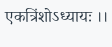एकत्रिंशोऽध्यायः ।।